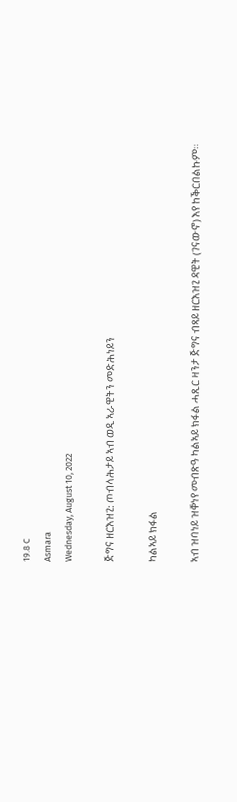19.8 C
Asmara
Wednesday, August 10, 2022

ጅግና ዘርእዝጊ: ጦብላሕታይ ኣብ ወዲ ኣራዊትን መድሕነይን

ካልኣይ ክፋል

ኣብ ዝባነይ ዝቐነየ መብጽዓ ካልኣይ ክፋል ሓጺር ዛንታ ጅግና ብጻይ ዘርእዝጊ ዳዊት (ገናውኖ) እየ ከቕርበልኩም።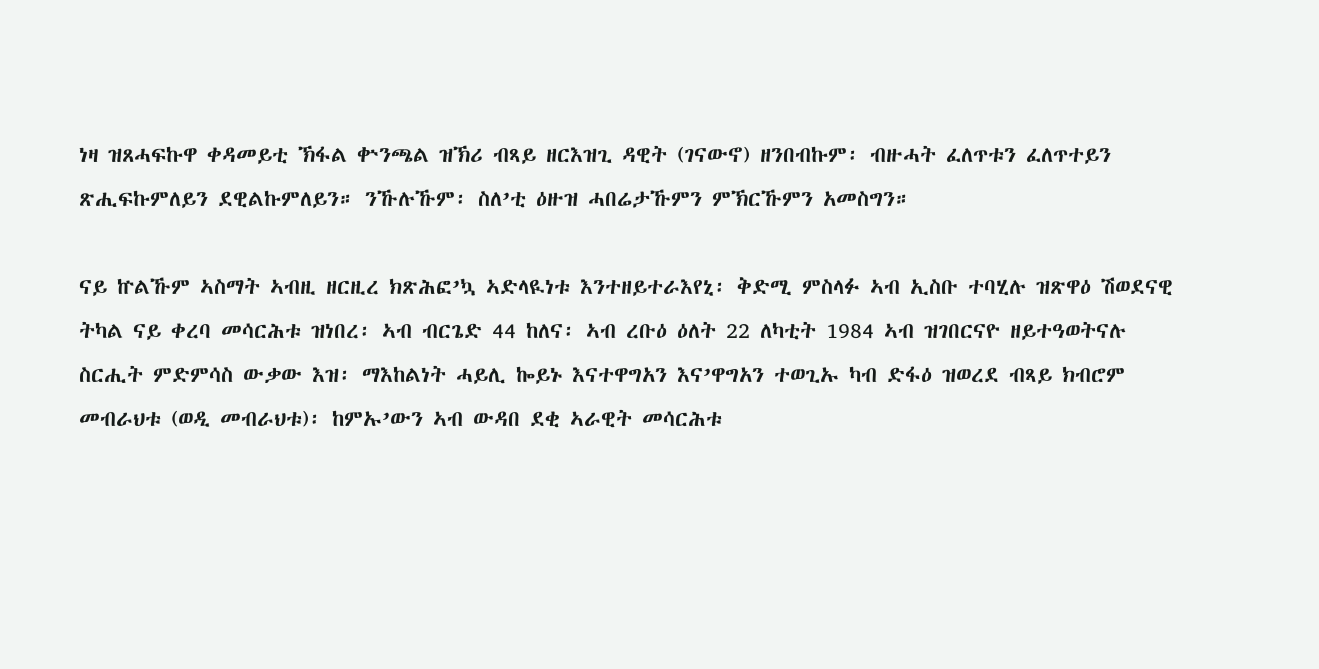ነዛ ዝጸሓፍኩዋ ቀዳመይቲ ኽፋል ቍንጫል ዝኽሪ ብጻይ ዘርእዝጊ ዳዊት (ገናውኖ) ዘንበብኩም፡ ብዙሓት ፈለጥቱን ፈለጥተይን ጽሒፍኩምለይን ደዊልኩምለይን። ንኹሉኹም፡ ስለ’ቲ ዕዙዝ ሓበሬታኹምን ምኽርኹምን አመስግን።

ናይ ኵልኹም ኣስማት ኣብዚ ዘርዚረ ክጽሕፎ’ኳ ኣድላዪነቱ እንተዘይተራእየኒ፡ ቅድሚ ምስላፉ ኣብ ኢስቡ ተባሂሉ ዝጽዋዕ ሽወደናዊ ትካል ናይ ቀረባ መሳርሕቱ ዝነበረ፡ ኣብ ብርጌድ 44 ከለና፡ ኣብ ረቡዕ ዕለት 22 ለካቲት 1984 ኣብ ዝገበርናዮ ዘይተዓወትናሉ ስርሒት ምድምሳስ ውቃው እዝ፡ ማእከልነት ሓይሊ ኰይኑ እናተዋግአን እና’ዋግአን ተወጊኡ ካብ ድፋዕ ዝወረደ ብጻይ ክብሮም መብራህቱ (ወዲ መብራህቱ)፡ ከምኡ’ውን ኣብ ውዳበ ደቂ ኣራዊት መሳርሕቱ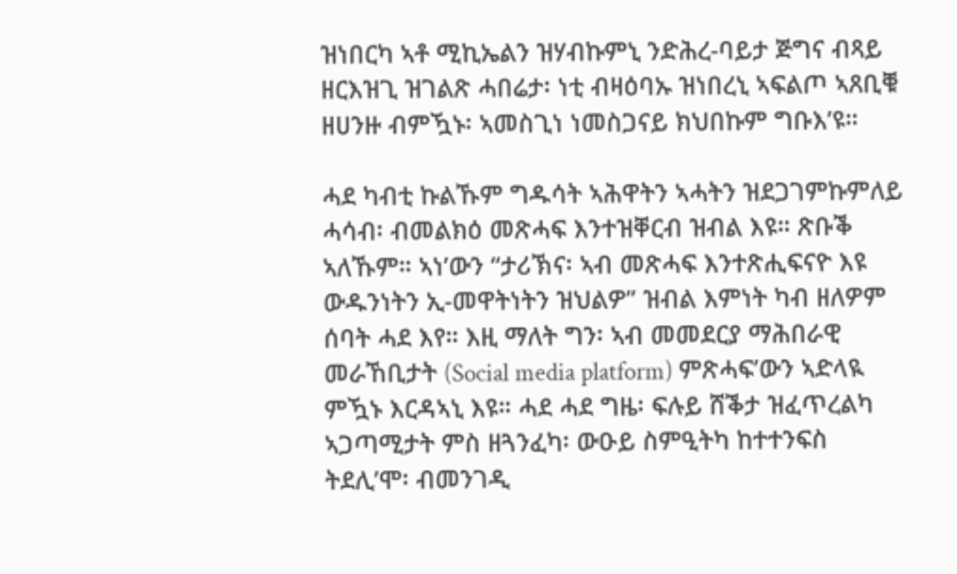ዝነበርካ ኣቶ ሚኪኤልን ዝሃብኩምኒ ንድሕረ-ባይታ ጅግና ብጻይ ዘርእዝጊ ዝገልጽ ሓበሬታ፡ ነቲ ብዛዕባኡ ዝነበረኒ ኣፍልጦ ኣጸቢቑ ዘሀንዙ ብምዃኑ፡ ኣመስጊነ ነመስጋናይ ክህበኩም ግቡእ’ዩ።

ሓደ ካብቲ ኩልኹም ግዱሳት ኣሕዋትን ኣሓትን ዝደጋገምኩምለይ ሓሳብ፡ ብመልክዕ መጽሓፍ እንተዝቐርብ ዝብል እዩ። ጽቡቕ ኣለኹም። ኣነ’ውን “ታሪኽና፡ ኣብ መጽሓፍ እንተጽሒፍናዮ እዩ ውዱንነትን ኢ-መዋትነትን ዝህልዎ” ዝብል እምነት ካብ ዘለዎም ሰባት ሓደ እየ። እዚ ማለት ግን፡ ኣብ መመደርያ ማሕበራዊ መራኸቢታት (Social media platform) ምጽሓፍ’ውን ኣድላዪ ምዃኑ እርዳኣኒ እዩ። ሓደ ሓደ ግዜ፡ ፍሉይ ሸቕታ ዝፈጥረልካ ኣጋጣሚታት ምስ ዘጓንፈካ፡ ውዑይ ስምዒትካ ከተተንፍስ ትደሊ’ሞ፡ ብመንገዲ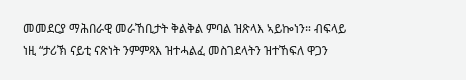መመደርያ ማሕበራዊ መራኸቢታት ቅልቅል ምባል ዝጽላእ ኣይኰነን። ብፍላይ ነዚ “ታሪኽ ናይቲ ናጽነት ንምምጻእ ዝተሓልፈ መስገደላትን ዝተኸፍለ ዋጋን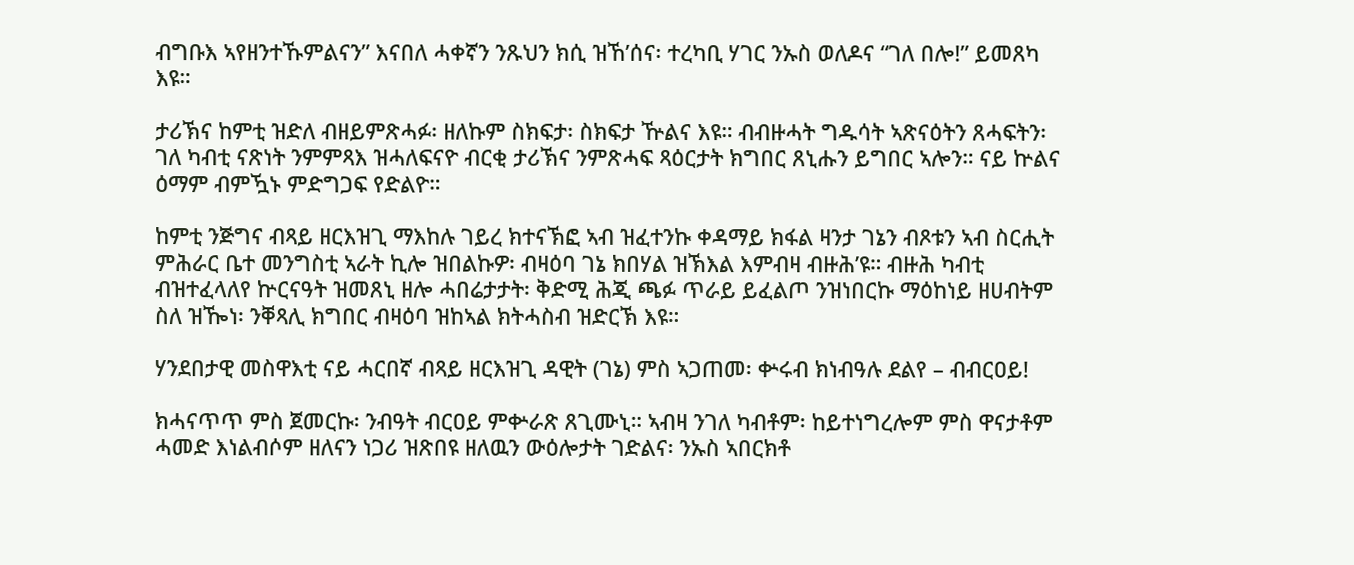ብግቡእ ኣየዘንተኹምልናን” እናበለ ሓቀኛን ንጹህን ክሲ ዝኸ’ሰና፡ ተረካቢ ሃገር ንኡስ ወለዶና “ገለ በሎ!” ይመጸካ እዩ።

ታሪኽና ከምቲ ዝድለ ብዘይምጽሓፉ፡ ዘለኩም ስክፍታ፡ ስክፍታ ዅልና እዩ። ብብዙሓት ግዱሳት ኣጽናዕትን ጸሓፍትን፡ ገለ ካብቲ ናጽነት ንምምጻእ ዝሓለፍናዮ ብርቂ ታሪኽና ንምጽሓፍ ጻዕርታት ክግበር ጸኒሑን ይግበር ኣሎን። ናይ ኵልና ዕማም ብምዃኑ ምድግጋፍ የድልዮ።

ከምቲ ንጅግና ብጻይ ዘርእዝጊ ማእከሉ ገይረ ክተናኽፎ ኣብ ዝፈተንኩ ቀዳማይ ክፋል ዛንታ ገኔን ብጾቱን ኣብ ስርሒት ምሕራር ቤተ መንግስቲ ኣራት ኪሎ ዝበልኩዎ፡ ብዛዕባ ገኔ ክበሃል ዝኽእል እምብዛ ብዙሕ’ዩ። ብዙሕ ካብቲ ብዝተፈላለየ ኵርናዓት ዝመጸኒ ዘሎ ሓበሬታታት፡ ቅድሚ ሕጂ ጫፉ ጥራይ ይፈልጦ ንዝነበርኩ ማዕከነይ ዘሀብትም ስለ ዝዀነ፡ ንቐጻሊ ክግበር ብዛዕባ ዝከኣል ክትሓስብ ዝድርኽ እዩ።

ሃንደበታዊ መስዋእቲ ናይ ሓርበኛ ብጻይ ዘርእዝጊ ዳዊት (ገኔ) ምስ ኣጋጠመ፡ ቍሩብ ክነብዓሉ ደልየ – ብብርዐይ!

ክሓናጥጥ ምስ ጀመርኩ፡ ንብዓት ብርዐይ ምቍራጽ ጸጊሙኒ። ኣብዛ ንገለ ካብቶም፡ ከይተነግረሎም ምስ ዋናታቶም ሓመድ እነልብሶም ዘለናን ነጋሪ ዝጽበዩ ዘለዉን ውዕሎታት ገድልና፡ ንኡስ ኣበርክቶ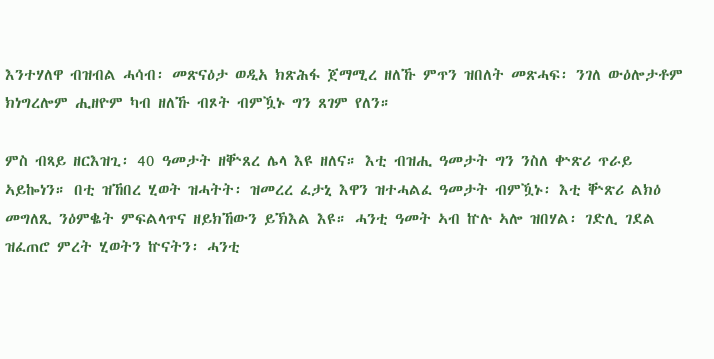እንተሃለዋ ብዝብል ሓሳብ፡ መጽናዕታ ወዲአ ክጽሕፋ ጀማሚረ ዘለኹ ምጥን ዝበለት መጽሓፍ፡ ንገለ ውዕሎታቶም ክነግረሎም ሒዘዮም ካብ ዘለኹ ብጾት ብምዃኑ ግን ጸገም የለን።

ምስ ብጻይ ዘርእዝጊ፡ 40 ዓመታት ዘቝጸረ ሌላ እዩ ዘለና። እቲ ብዝሒ ዓመታት ግን ንስለ ቍጽሪ ጥራይ ኣይኰነን። በቲ ዝኸበረ ሂወት ዝሓትት፡ ዝመረረ ፈታኒ እዋን ዝተሓልፈ ዓመታት ብምዃኑ፡ እቲ ቝጽሪ ልክዕ መግለጺ ንዕምቈት ምፍልላጥና ዘይክኸውን ይኽእል እዩ። ሓንቲ ዓመት ኣብ ኵሉ ኣሎ ዝበሃል፡ ገድሊ ገደል ዝፈጠሮ ምረት ሂወትን ኵናትን፡ ሓንቲ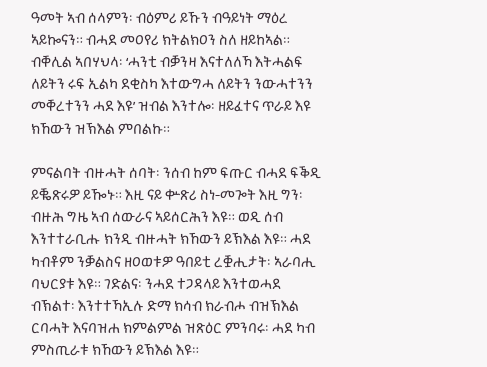ዓመት ኣብ ሰላምን፡ ብዕምሪ ይኹን ብዓይነት ማዕረ ኣይኰናን። ብሓደ መዐየሪ ክትልክዐን ስለ ዘይከኣል። ብቐሊል ኣበሃህላ፡ ‘ሓንቲ ብቓንዛ እናተለለኻ እትሓልፍ ለይትን ሩፍ ኢልካ ደቂስካ እተውግሓ ለይትን ንውሓተንን መቐረተንን ሓደ እዩ’ ዝብል እንተሎ፡ ዘይፈተና ጥራይ እዩ ክኸውን ዝኽእል ምበልኩ።

ምናልባት ብዙሓት ሰባት፡ ንሰብ ከም ፍጡር ብሓደ ፍቕዲ ይቘጽሩዎ ይዀኑ። እዚ ናይ ቍጽሪ ስነ-መጐት እዚ ግን፡ ብዙሕ ግዜ ኣብ ሰውራና ኣይሰርሕን እዩ። ወዲ ሰብ እንተተራቢሑ ክንዲ ብዙሓት ክኸውን ይኽእል እዩ። ሓደ ካብቶም ንቓልስና ዘዐወቱዎ ዓበይቲ ረቛሒታት፡ ኣራባሒ ባህርያቱ እዩ። ገድልና፡ ንሓደ ተጋዳላይ እንተወሓደ ብኽልተ፡ እንተተኻኢሉ ድማ ክሳብ ክራብሖ ብዝኽእል ርባሓት እናባዝሐ ክምልምል ዝጽዕር ምንባሩ፡ ሓደ ካብ ምስጢራቱ ክኸውን ይኽእል እዩ።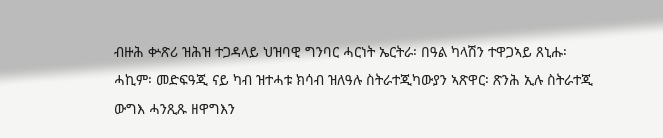ብዙሕ ቍጽሪ ዝሕዝ ተጋዳላይ ህዝባዊ ግንባር ሓርነት ኤርትራ፡ በዓል ካላሽን ተዋጋኣይ ጸኒሑ፡ ሓኪም፡ መድፍዓጂ ናይ ካብ ዝተሓቱ ክሳብ ዝለዓሉ ስትራተጂካውያን ኣጽዋር፡ ጽንሕ ኢሉ ስትራተጂ ውግእ ሓንጺጹ ዘዋግእን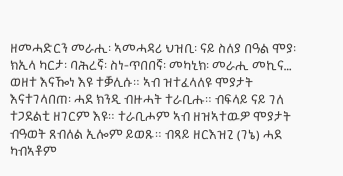ዘመሓድርን መራሒ፡ ኣመሓዳሪ ህዝቢ፡ ናይ ስለያ በዓል ሞያ፡ ክኢላ ካርታ፡ ባሕረኛ፡ ስነ-ጥበበኛ፡ መካኒክ፡ መራሒ መኪና… ወዘተ እናዀነ እዩ ተቓሊሱ። ኣብ ዝተፈላለዩ ሞያታት እናተገላበጠ፡ ሓደ ክንዲ ብዙሓት ተራቢሑ። ብፍላይ ናይ ገለ ተጋደልቲ ዘገርም እዩ። ተራቢሖም ኣብ ዘዝኣተዉዎ ሞያታት ብዓወት ጸብለል ኢሎም ይወጹ። ብጻይ ዘርእዝጊ (ገኔ) ሓደ ካብኣቶም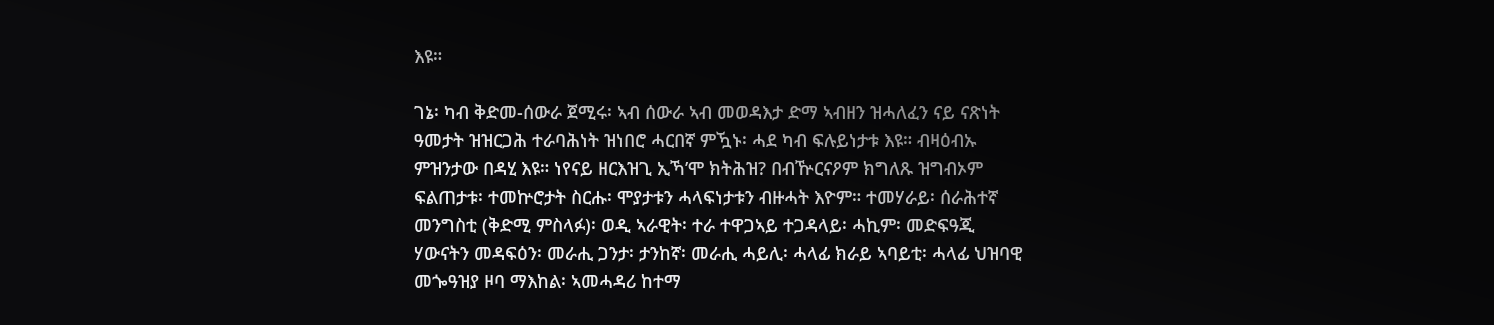እዩ።

ገኔ፡ ካብ ቅድመ-ሰውራ ጀሚሩ፡ ኣብ ሰውራ ኣብ መወዳእታ ድማ ኣብዘን ዝሓለፈን ናይ ናጽነት ዓመታት ዝዝርጋሕ ተራባሕነት ዝነበሮ ሓርበኛ ምዃኑ፡ ሓደ ካብ ፍሉይነታቱ እዩ። ብዛዕብኡ ምዝንታው በዳሂ እዩ። ነየናይ ዘርእዝጊ ኢኻ’ሞ ክትሕዝ? በብዅርናዖም ክግለጹ ዝግብኦም ፍልጠታቱ፡ ተመኵሮታት ስርሑ፡ ሞያታቱን ሓላፍነታቱን ብዙሓት እዮም። ተመሃራይ፡ ሰራሕተኛ መንግስቲ (ቅድሚ ምስላፉ)፡ ወዲ ኣራዊት፡ ተራ ተዋጋኣይ ተጋዳላይ፡ ሓኪም፡ መድፍዓጂ ሃውናትን መዳፍዕን፡ መራሒ ጋንታ፡ ታንከኛ፡ መራሒ ሓይሊ፡ ሓላፊ ክራይ ኣባይቲ፡ ሓላፊ ህዝባዊ መጐዓዝያ ዞባ ማእከል፡ ኣመሓዳሪ ከተማ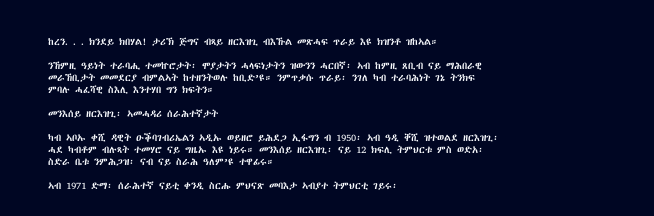ከረን. . . ክንደይ ክበሃል! ታሪኽ ጅግና ብጻይ ዘርእዝጊ ብእኹል መጽሓፍ ጥራይ እዩ ክዝንቶ ዝከኣል።

ንኸምዚ ዓይነት ተራባሒ ተመኵሮታት፡ ሞያታትን ሓላፍነታትን ዝውንን ሓርበኛ፡ ኣብ ከምዚ ጸቢብ ናይ ማሕበራዊ መራኸቢታት መመደርያ ብምልኣት ከተዘንትወሉ ከቢድ’ዩ። ንምጥቃሱ ጥራይ፡ ንገለ ካብ ተራባሕነት ገኔ ትንክፍ ምባሉ ሓፈሻዊ ስእሊ እንተሃበ ግን ክፍትን።

መንእሰይ ዘርእዝጊ፡ ኣመሓዳሪ ሰራሕተኛታት

ካብ ኣቦኡ ቀሺ ዳዊት ዑቕባገብሪኤልን ኣዲኡ ወይዘሮ ይሕደጋ ኢፋግን ብ 1950፡ ኣብ ዓዲ ቐሺ ዝተወልደ ዘርእዝጊ፡ ሓደ ካብቶም ብሉጻት ተመሃሮ ናይ ግዜኡ እዩ ነይሩ። መንእሰይ ዘርእዝጊ፡ ናይ 12 ክፍሊ ትምህርቱ ምስ ወድአ፡ ስድራ ቤቱ ንምሕጋዝ፡ ናብ ናይ ስራሕ ዓለም’ዩ ተዋፊሩ።

ኣብ 1971 ድማ፡ ሰራሕተኛ ናይቲ ቀንዲ ስርሑ ምህናጽ መባእታ ኣብያተ ትምህርቲ ገይሩ፡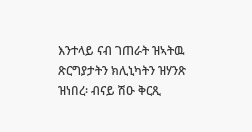እንተላይ ናብ ገጠራት ዝኣትዉ ጽርግያታትን ክሊኒካትን ዝሃንጽ ዝነበረ፡ ብናይ ሽዑ ቅርጺ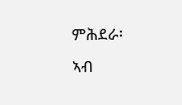ምሕደራ፡ ኣብ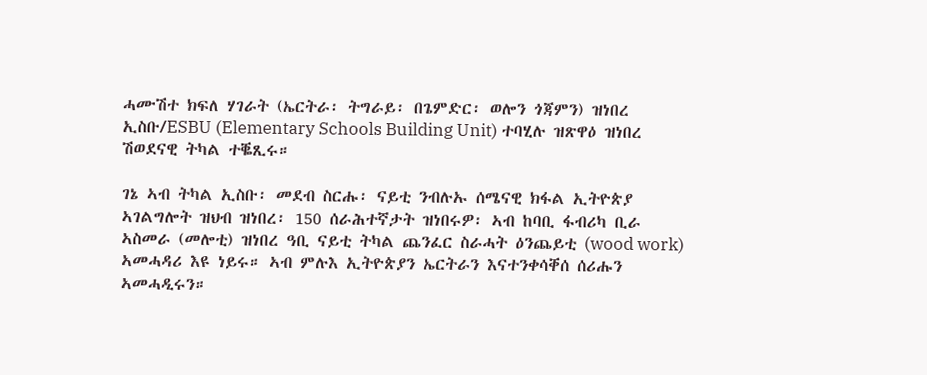ሓሙሽተ ክፍለ ሃገራት (ኤርትራ፡ ትግራይ፡ በጌምድር፡ ወሎን ጎጃምን) ዝነበረ ኢስቡ/ESBU (Elementary Schools Building Unit) ተባሂሉ ዝጽዋዕ ዝነበረ ሽወደናዊ ትካል ተቘጺሩ።

ገኔ ኣብ ትካል ኢስቡ፡ መደብ ስርሑ፡ ናይቲ ንብሉኡ ሰሜናዊ ክፋል ኢትዮጵያ ኣገልግሎት ዝህብ ዝነበረ፡ 150 ሰራሕተኛታት ዝነበሩዎ፡ ኣብ ከባቢ ፋብሪካ ቢራ ኣስመራ (መሎቲ) ዝነበረ ዓቢ ናይቲ ትካል ጨንፈር ስራሓት ዕንጨይቲ (wood work) ኣመሓዳሪ እዩ ነይሩ። ኣብ ምሉእ ኢትዮጵያን ኤርትራን እናተንቀሳቐሰ ሰሪሑን ኣመሓዲሩን።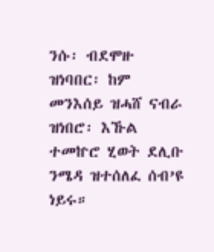ንሱ፡ ብደሞዙ ዝነባበር፡ ከም መንእሰይ ዝሓሸ ናብራ ዝነበሮ፡ እኹል ተመኵሮ ሂወት ደሊቡ ንሜዳ ዝተሰለፈ ሰብ’ዩ ነይሩ።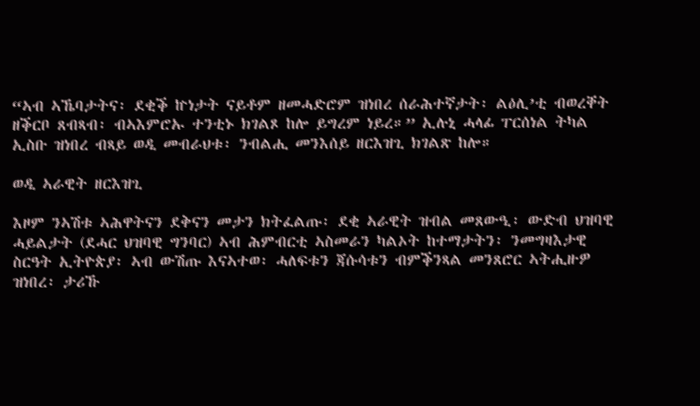“ኣብ ኣኼባታትና፡ ደቂቕ ኵነታት ናይቶም ዘመሓድሮም ዝነበረ ሰራሕተኛታት፡ ልዕሊ’ቲ ብወረቐት ዘቕርቦ ጸብጻብ፡ ብኣእምሮኡ ተንቲኑ ክገልጾ ከሎ ይግረም ነይረ።” ኢሉኒ ሓላፊ ፐርሰነል ትካል ኢስቡ ዝነበረ ብጻይ ወዲ መብራህቱ፡ ንብልሒ መንእሰይ ዘርእዝጊ ክገልጽ ከሎ።

ወዲ ኣራዊት ዘርእዝጊ

እዞም ንኣሽቱ ኣሕዋትናን ደቅናን መታን ክትፈልጡ፡ ደቂ ኣራዊት ዝብል መጸውዒ፡ ውድብ ህዝባዊ ሓይልታት (ደሓር ህዝባዊ ግንባር) ኣብ ሕምብርቲ ኣስመራን ካልኦት ከተማታትን፡ ንመግዛእታዊ ስርዓት ኢትዮጵያ፡ ኣብ ውሽጡ እናኣተወ፡ ሓለፍቱን ጃሱሳቱን ብምቕንጻል መንጸሮር ኣትሒዙዎ ዝነበረ፡ ታሪኹ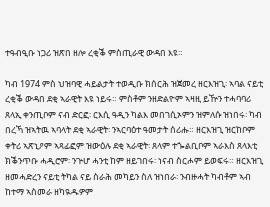ተዓብዒቡ ነጋሪ ዝጽበ ዘሎ ረቂቕ ምስጢራዊ ውዳበ እዩ።

ካብ 1974 ምስ ህዝባዊ ሓይልታት ተወዲቡ ክሰርሕ ዝጀመረ ዘርእዝጊ፡ ኣባል ናይቲ ረቂቕ ውዳበ ደቂ ኣራዊት እዩ ነይሩ። ምስቶም ንዘድልዮም ኣዛዚ ይዅን ተሓባባሪ ጸላኢ ቀንጢቦም ናብ ድርፎ፡ ርእሲ ዓዲን ካልእ መበገሲኦምን ዝምለሱ ዝነበሩ፡ ካብ በረኻ ዝኣትዉ ኣባላት ደቂ ኣራዊት፡ ንኣርባዕተ ዓመታት ሰሪሑ። ዘርእዝጊ ዝርከቦም ቀትሪ ኣጽኒዖም ኣጻፊፎም ዝውዕሉ ደቂ ኣራዊት፡ ጸላም ተጐልቢቦም ኣራእስ ጸላእቲ ክቕንጥቡ ሓዲሮም፡ ንጕሆ ሓንቲ ከም ዘይገበሩ፡ ነናብ ስርሖም ይወፍሩ። ዘርእዝጊ ዘመሓድረን ናይቲ ትካል ናይ ስራሕ መካይን ስለ ዝነበራ፡ ንብዙሓት ካብቶም ኣብ ከተማ ኣስመራ ዘካዪዱዎም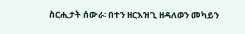ስርሒታት ሰውራ፡ በተን ዘርእዝጊ ዘዳለወን መካይን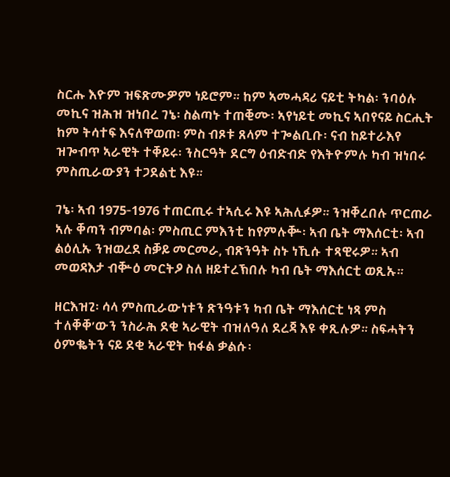ስርሑ እዮም ዝፍጽሙዎም ነይሮም። ከም ኣመሓዳሪ ናይቲ ትካል፡ ንባዕሉ መኪና ዝሕዝ ዝነበረ ገኔ፡ ስልጣኑ ተጠቒሙ፡ ኣየነይቲ መኪና ኣበየናይ ስርሒት ከም ትሳተፍ እናለዋወጠ፡ ምስ ብጾቱ ጸላም ተጐልቢቡ፡ ናብ ከይተራእየ ዝጐብጥ ኣራዊት ተቐይሩ፡ ንስርዓት ደርግ ዕብድብድ የእትዮምሉ ካብ ዝነበሩ ምስጢራውያን ተጋደልቲ እዩ።

ገኔ፡ ኣብ 1975-1976 ተጠርጢሩ ተኣሲሩ እዩ ኣሕሊፉዎ። ንዝቐረበሉ ጥርጠራ ኣሉ ቐጣን ብምባል፡ ምስጢር ምእንቲ ከየምሉቝ፡ ኣብ ቤት ማእሰርቲ፡ ኣብ ልዕሊኡ ንዝወረደ ስቓይ መርመራ, ብጽንዓት ስኑ ነኺሱ ተጻዊሩዎ። ኣብ መወዳእታ ብቝዕ መርትዖ ስለ ዘይተረኽበሉ ካብ ቤት ማእሰርቲ ወጺኡ።

ዘርእዝጊ፡ ሳላ ምስጢራውነቱን ጽንዓቱን ካብ ቤት ማእሰርቲ ነጻ ምስ ተለቐቐ’ውን ንስራሕ ደቂ ኣራዊት ብዝለዓለ ደረጃ እዩ ቀጺሉዎ። ስፍሓትን ዕምቈትን ናይ ደቂ ኣራዊት ክፋል ቃልሱ፡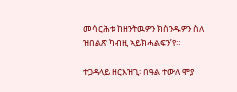መሳርሕቱ ከዘንትዉዎን ክስንዱዎን ስለ ዝበልጽ ካብዚ ኣይክሓልፍን’የ።

ተጋዳላይ ዘርእዝጊ፡ በዓል ተውለ ሞያ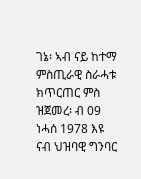ገኔ፡ ኣብ ናይ ከተማ ምስጢራዊ ስራሓቱ ክጥርጠር ምስ ዝጀመረ፡ ብ 09 ነሓሰ 1978 እዩ ናብ ህዝባዊ ግንባር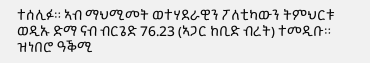ተሰሊፉ። ኣብ ማህሚመት ወተሃደራዊን ፖለቲካውን ትምህርቱ ወዲኡ ድማ ናብ ብርጌድ 76.23 (ኣጋር ከቢድ ብረት) ተመዲቡ። ዝነበሮ ዓቕሚ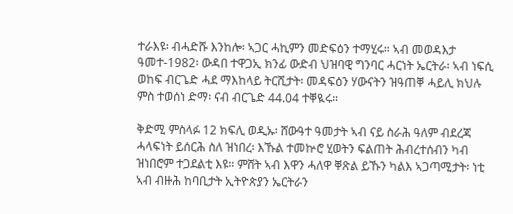ተራእዩ፡ ብሓድሹ እንከሎ፡ ኣጋር ሓኪምን መድፍዕን ተማሂሩ። ኣብ መወዳእታ ዓመተ-1982፡ ውዳበ ተዋጋኢ ክንፊ ውድብ ህዝባዊ ግንባር ሓርነት ኤርትራ፡ ኣብ ነፍሲ ወከፍ ብርጌድ ሓደ ማእከላይ ትርሺታት፡ መዳፍዕን ሃውናትን ዝዓጠቐ ሓይሊ ክህሉ ምስ ተወሰነ ድማ፡ ናብ ብርጌድ 44.04 ተቐዪሩ።

ቅድሚ ምስላፉ 12 ክፍሊ ወዲኡ፡ ሸውዓተ ዓመታት ኣብ ናይ ስራሕ ዓለም ብደረጃ ሓላፍነት ይሰርሕ ስለ ዝነበረ፡ እኹል ተመኵሮ ሂወትን ፍልጠት ሕብረተሰብን ካብ ዝነበሮም ተጋደልቲ እዩ። ምሸት ኣብ እዋን ሓለዋ ቐጽል ይኹን ካልእ ኣጋጣሚታት፡ ነቲ ኣብ ብዙሕ ከባቢታት ኢትዮጵያን ኤርትራን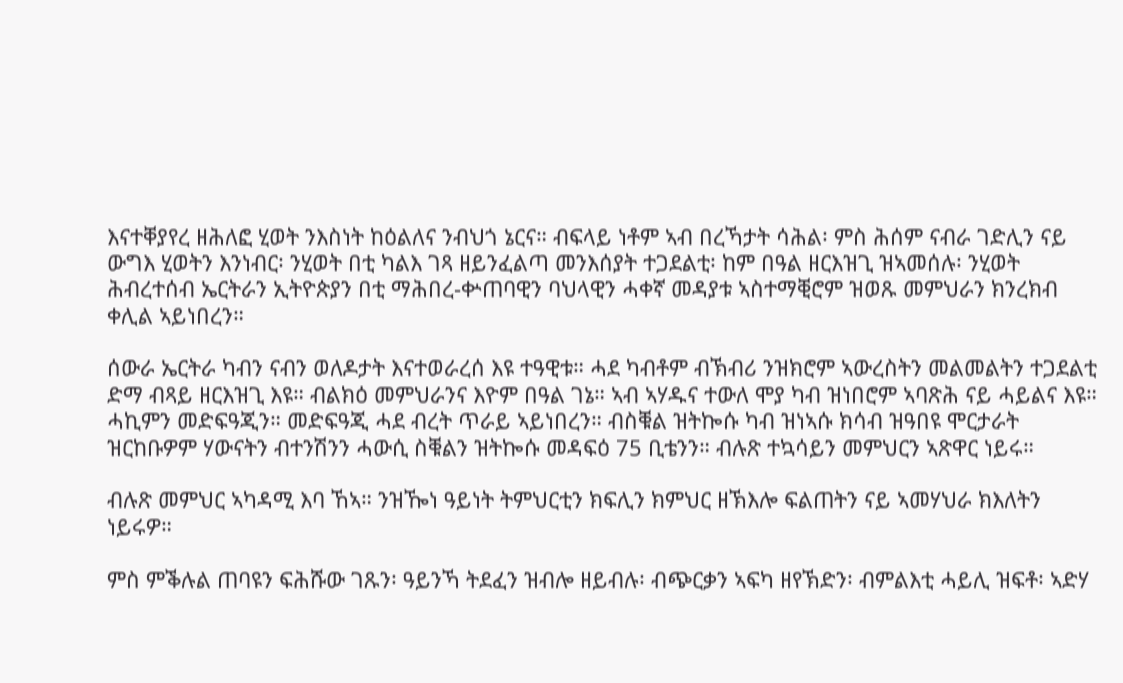እናተቐያየረ ዘሕለፎ ሂወት ንእስነት ከዕልለና ንብህጎ ኔርና። ብፍላይ ነቶም ኣብ በረኻታት ሳሕል፡ ምስ ሕሰም ናብራ ገድሊን ናይ ውግእ ሂወትን እንነብር፡ ንሂወት በቲ ካልእ ገጻ ዘይንፈልጣ መንእሰያት ተጋደልቲ፡ ከም በዓል ዘርእዝጊ ዝኣመሰሉ፡ ንሂወት ሕብረተሰብ ኤርትራን ኢትዮጵያን በቲ ማሕበረ-ቍጠባዊን ባህላዊን ሓቀኛ መዳያቱ ኣስተማቒሮም ዝወጹ መምህራን ክንረክብ ቀሊል ኣይነበረን።

ሰውራ ኤርትራ ካብን ናብን ወለዶታት እናተወራረሰ እዩ ተዓዊቱ። ሓደ ካብቶም ብኽብሪ ንዝክሮም ኣውረስትን መልመልትን ተጋደልቲ ድማ ብጻይ ዘርእዝጊ እዩ። ብልክዕ መምህራንና እዮም በዓል ገኔ። ኣብ ኣሃዱና ተውለ ሞያ ካብ ዝነበሮም ኣባጽሕ ናይ ሓይልና እዩ። ሓኪምን መድፍዓጂን። መድፍዓጂ ሓደ ብረት ጥራይ ኣይነበረን። ብስቑል ዝትኰሱ ካብ ዝነኣሱ ክሳብ ዝዓበዩ ሞርታራት ዝርከቡዎም ሃውናትን ብተንሽንን ሓውሲ ስቑልን ዝትኰሱ መዳፍዕ 75 ቢቴንን። ብሉጽ ተኳሳይን መምህርን ኣጽዋር ነይሩ።

ብሉጽ መምህር ኣካዳሚ እባ ኸኣ። ንዝዀነ ዓይነት ትምህርቲን ክፍሊን ክምህር ዘኽእሎ ፍልጠትን ናይ ኣመሃህራ ክእለትን ነይሩዎ።

ምስ ምቕሉል ጠባዩን ፍሕሹው ገጹን፡ ዓይንኻ ትደፈን ዝብሎ ዘይብሉ፡ ብጭርቃን ኣፍካ ዘየኽድን፡ ብምልእቲ ሓይሊ ዝፍቶ፡ ኣድሃ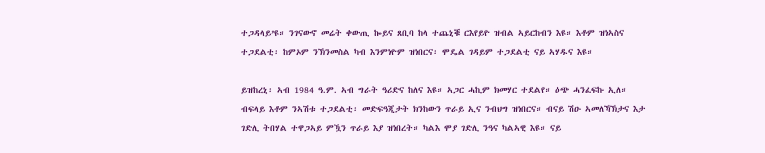ተጋዳላይ’ዩ። ንገናውኖ መሬት ቀውጢ ኰይና ጸቢባ ከላ ተጨኒቑ ርእየይዮ ዝብል ኣይርከብን እዩ። እቶም ዝነኣስና ተጋደልቲ፡ ከምኦም ንኽንመስል ካብ እንምነዮም ዝነበርና፡ ሞዴል ገዳይም ተጋደልቲ ናይ ኣሃዱና እዩ።

ይዝከረኒ፡ ኣብ 1984 ዓ.ም. ኣብ ግራት ዓሪድና ከለና እዩ። ኣጋር ሓኪም ክመሃር ተደልየ። ዕጭ ሓንፈፍኩ ኢለ። ብፍላይ እቶም ንኣሽቱ ተጋደልቲ፡ መድፍዓጂታት ክንከውን ጥራይ ኢና ንብህግ ዝነበርና። ብናይ ሽዑ ኣመለኻኽታና እታ ገድሊ ትበሃል ተዋጋኣይ ምዃን ጥራይ እያ ዝነበረት። ካልእ ሞያ ገድሊ ንዓና ካልኣዊ እዩ። ናይ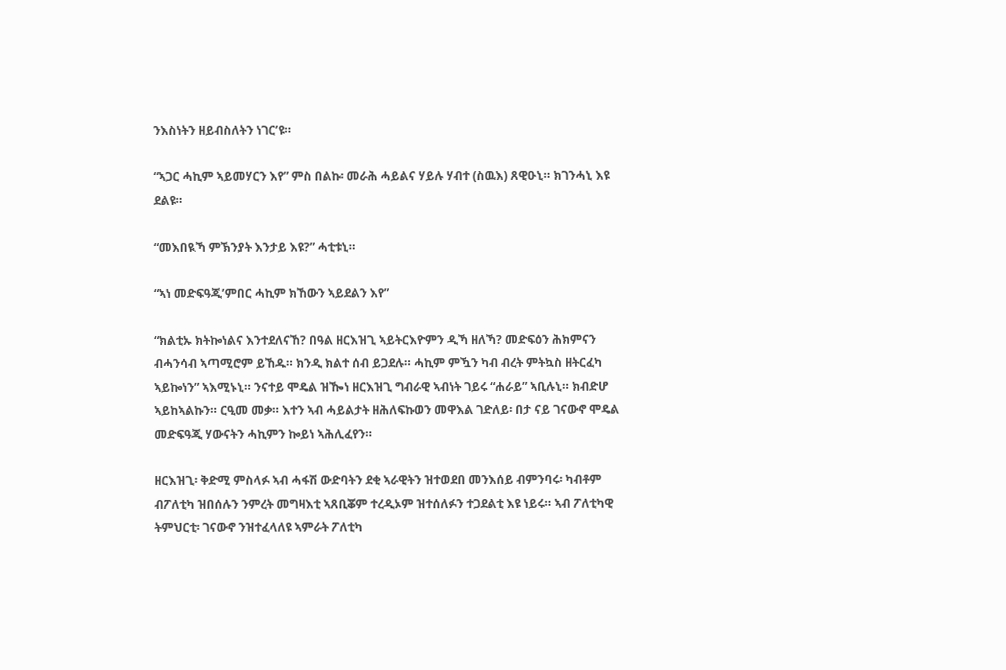ንእስነትን ዘይብስለትን ነገር’ዩ።

“ኣጋር ሓኪም ኣይመሃርን እየ” ምስ በልኩ፡ መራሕ ሓይልና ሃይሉ ሃብተ (ስዉእ) ጸዊዑኒ። ክገንሓኒ እዩ ደልዩ።

“መእበዪኻ ምኽንያት እንታይ እዩ?” ሓቲቱኒ።

“ኣነ መድፍዓጂ’ምበር ሓኪም ክኸውን ኣይደልን እየ”

“ክልቲኡ ክትኰነልና እንተደለናኸ? በዓል ዘርእዝጊ ኣይትርእዮምን ዲኻ ዘለኻ? መድፍዕን ሕክምናን ብሓንሳብ ኣጣሚሮም ይኸዱ። ክንዲ ክልተ ሰብ ይጋደሉ። ሓኪም ምዃን ካብ ብረት ምትኳስ ዘትርፈካ ኣይኰነን” ኣእሚኑኒ። ንናተይ ሞዴል ዝዀነ ዘርእዝጊ ግብራዊ ኣብነት ገይሩ “ሐራይ” ኣቢሉኒ። ክብድሆ ኣይከኣልኩን። ርዒመ መቃ። እተን ኣብ ሓይልታት ዘሕለፍኩወን መዋእል ገድለይ፡ በታ ናይ ገናውኖ ሞዴል መድፍዓጂ ሃውናትን ሓኪምን ኰይነ ኣሕሊፈየን።

ዘርእዝጊ፡ ቅድሚ ምስላፉ ኣብ ሓፋሽ ውድባትን ደቂ ኣራዊትን ዝተወደበ መንእሰይ ብምንባሩ፡ ካብቶም ብፖለቲካ ዝበሰሉን ንምረት መግዛእቲ ኣጸቢቖም ተረዲኦም ዝተሰለፉን ተጋደልቲ እዩ ነይሩ። ኣብ ፖለቲካዊ ትምህርቲ፡ ገናውኖ ንዝተፈላለዩ ኣምራት ፖለቲካ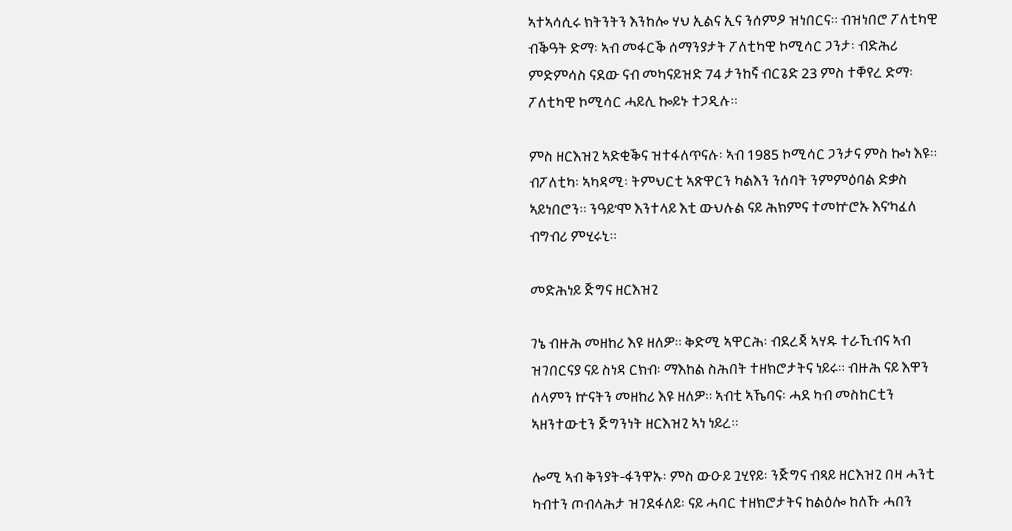ኣተኣሳሲሩ ክትንትን እንከሎ ሃህ ኢልና ኢና ንሰምዖ ዝነበርና። ብዝነበሮ ፖለቲካዊ ብቕዓት ድማ፡ ኣብ መፋርቕ ሰማንያታት ፖለቲካዊ ኮሚሳር ጋንታ፡ ብድሕሪ ምድምሳስ ናደው ናብ መካናይዝድ 74 ታንከኛ ብርጌድ 23 ምስ ተቐየረ ድማ፡ ፖለቲካዊ ኮሚሳር ሓይሊ ኰይኑ ተጋዲሉ።

ምስ ዘርእዝጊ ኣድቂቕና ዝተፋለጥናሉ፡ ኣብ 1985 ኮሚሳር ጋንታና ምስ ኰነ እዩ። ብፖለቲካ፡ ኣካዳሚ፡ ትምህርቲ ኣጽዋርን ካልእን ንሰባት ንምምዕባል ድቃስ ኣይነበሮን። ንዓይ’ሞ እንተላይ እቲ ውህሉል ናይ ሕክምና ተመኵሮኡ እና’ካፈለ ብግብሪ ምሂሩኒ።

መድሕነይ ጅግና ዘርእዝጊ

ገኔ ብዙሕ መዘከሪ እዩ ዘለዎ። ቅድሚ ኣዋርሕ፡ ብደረጃ ኣሃዱ ተራኺብና ኣብ ዝገበርናያ ናይ ስነዳ ርክብ፡ ማእከል ስሕበት ተዘክሮታትና ነይሩ። ብዙሕ ናይ እዋን ሰላምን ኵናትን መዘከሪ እዩ ዘለዎ። ኣብቲ ኣኼባና፡ ሓደ ካብ መስከርቲን ኣዘንተውቲን ጅግንነት ዘርእዝጊ ኣነ ነይረ።

ሎሚ ኣብ ቅንያት-ፋንዋኡ፡ ምስ ውዑይ ጓሂየይ፡ ንጅግና ብጻይ ዘርእዝጊ በዛ ሓንቲ ካብተን ጦብላሕታ ዝገደፋለይ፡ ናይ ሓባር ተዘክሮታትና ከልዕሎ ከለኹ ሓበን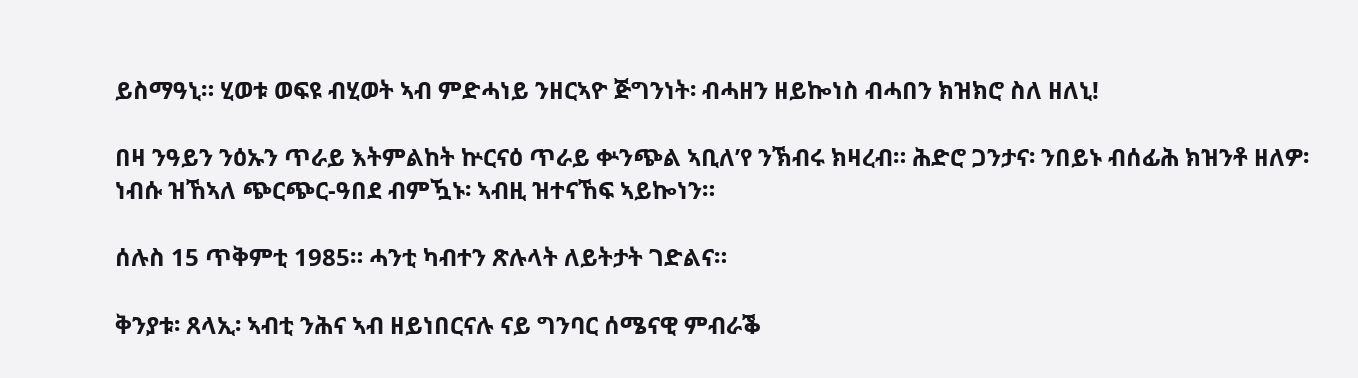ይስማዓኒ። ሂወቱ ወፍዩ ብሂወት ኣብ ምድሓነይ ንዘርኣዮ ጅግንነት፡ ብሓዘን ዘይኰነስ ብሓበን ክዝክሮ ስለ ዘለኒ!

በዛ ንዓይን ንዕኡን ጥራይ እትምልከት ኵርናዕ ጥራይ ቍንጭል ኣቢለ’የ ንኽብሩ ክዛረብ። ሕድሮ ጋንታና፡ ንበይኑ ብሰፊሕ ክዝንቶ ዘለዎ፡ ነብሱ ዝኸኣለ ጭርጭር-ዓበደ ብምዃኑ፡ ኣብዚ ዝተናኸፍ ኣይኰነን።

ሰሉስ 15 ጥቅምቲ 1985። ሓንቲ ካብተን ጽሉላት ለይትታት ገድልና።

ቅንያቱ፡ ጸላኢ፡ ኣብቲ ንሕና ኣብ ዘይነበርናሉ ናይ ግንባር ሰሜናዊ ምብራቕ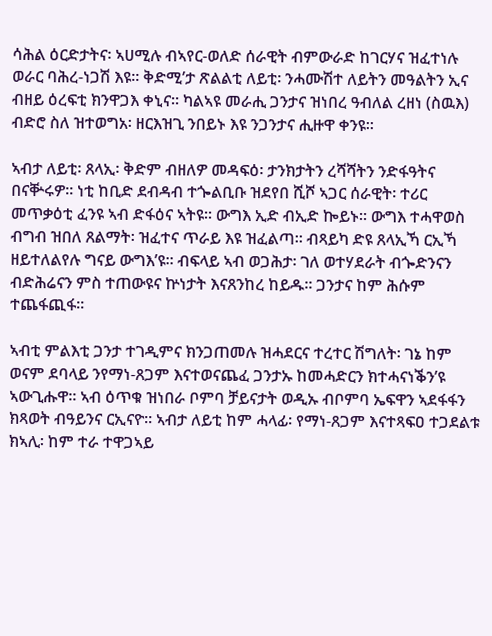ሳሕል ዕርድታትና፡ ኣሀሚሉ ብኣየር-ወለድ ሰራዊት ብምውራድ ከገርሃና ዝፈተነሉ ወራር ባሕረ-ነጋሽ እዩ። ቅድሚ’ታ ጽልልቲ ለይቲ፡ ንሓሙሽተ ለይትን መዓልትን ኢና ብዘይ ዕረፍቲ ክንዋጋእ ቀኒና። ካልኣዩ መራሒ ጋንታና ዝነበረ ዓብለል ረዘነ (ስዉእ) ብድሮ ስለ ዝተወግአ፡ ዘርእዝጊ ንበይኑ እዩ ንጋንታና ሒዙዋ ቀንዩ።

ኣብታ ለይቲ፡ ጸላኢ፡ ቅድም ብዘለዎ መዳፍዕ፡ ታንክታትን ረሻሻትን ንድፋዓትና በናቝሩዎ። ነቲ ከቢድ ደብዳብ ተጐልቢቡ ዝደየበ ሺሾ ኣጋር ሰራዊት፡ ተሪር መጥቃዕቲ ፈንዩ ኣብ ድፋዕና ኣትዩ። ውግእ ኢድ ብኢድ ኰይኑ። ውግእ ተሓዋወስ ብግብ ዝበለ ጸልማት፡ ዝፈተና ጥራይ እዩ ዝፈልጣ። ብጻይካ ድዩ ጸላኢኻ ርኢኻ ዘይተለልየሉ ግናይ ውግእ’ዩ። ብፍላይ ኣብ ወጋሕታ፡ ገለ ወተሃደራት ብጐድንናን ብድሕሬናን ምስ ተጠውዩና ኵነታት እናጸንከረ ከይዱ። ጋንታና ከም ሕሱም ተጨፋጪፋ።

ኣብቲ ምልእቲ ጋንታ ተገዲምና ክንጋጠመሉ ዝሓደርና ተረተር ሽግለት፡ ገኔ ከም ወናም ደባላይ ንየማነ-ጸጋም እናተወናጨፈ ጋንታኡ ከመሓድርን ክተሓናነቕን’ዩ ኣውጊሑዋ። ኣብ ዕጥቁ ዝነበራ ቦምባ ቻይናታት ወዲኡ ብቦምባ ኤፍዋን ኣደፋፋን ክጻወት ብዓይንና ርኢናዮ። ኣብታ ለይቲ ከም ሓላፊ፡ የማነ-ጸጋም እናተጻፍዐ ተጋደልቱ ክኣሊ፡ ከም ተራ ተዋጋኣይ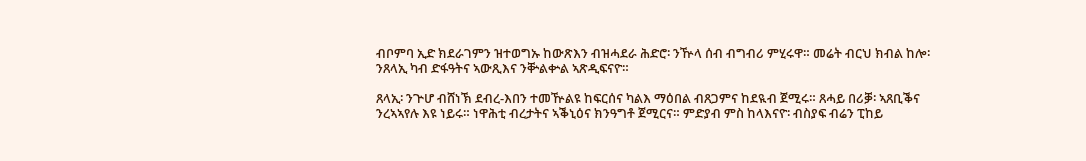ብቦምባ ኢድ ክደራገምን ዝተወግኡ ከውጽእን ብዝሓደራ ሕድሮ፡ ንዅላ ሰብ ብግብሪ ምሂሩዋ። መሬት ብርህ ክብል ከሎ፡ ንጸላኢ ካብ ድፋዓትና ኣውጺእና ንቝልቍል ኣጽዲፍናዮ።

ጸላኢ፡ ንጕሆ ብሸነኽ ደብረ-እበን ተመዅልዩ ከፍርሰና ካልእ ማዕበል ብጸጋምና ከደዪብ ጀሚሩ። ጸሓይ በሪቓ፡ ኣጸቢቕና ንረኣኣየሉ እዩ ነይሩ። ነዋሕቲ ብረታትና ኣቕኒዕና ክንዓግቶ ጀሚርና። ምድያብ ምስ ከላእናዮ፡ ብስያፍ ብሬን ፒከይ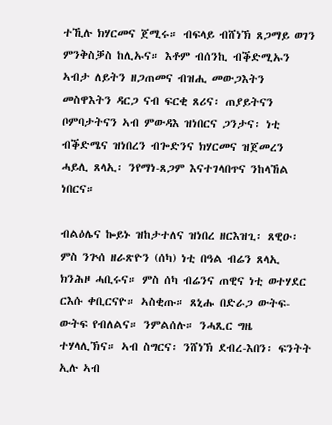ተኺሉ ክሃርመና ጀሚሩ። ብፍላይ ብሸነኽ ጸጋማይ ወገን ምንቅስቓስ ከሊኡና። እቶም ብሰንኪ ብቕድሚኡን ኣብታ ለይትን ዘጋጠመና ብዝሒ መውጋእትን መስዋእትን ዳርጋ ናብ ፍርቂ ጸሪና፡ ጠያይትናን ቦምባታትናን ኣብ ምውዳእ ዝነበርና ጋንታና፡ ነቲ ብቕድሜና ዝነበረን ብጐድንና ክሃርመና ዝጀመረን ሓይሊ ጸላኢ፡ ንየማነ-ጸጋም እናተገላበጥና ንከላኸል ነበርና።

ብልዕሌና ኰይኑ ዝከታተለና ዝነበረ ዘርእዝጊ፡ ጸዊዑ፡ ምስ ንጕሰ ዘራጽዮን (ሰካ) ነቲ በዓል ብሬን ጸላኢ ክንሕዞ ሓቢሩና። ምስ ሰካ ብሬንና ጠዊና ነቲ ወተሃደር ርእሱ ቀቢርናዮ። ኣስቂጡ። ጸኒሑ በድራጋ ውትፍ-ውትፍ የብለልና። ንምልሰሉ። ንሓጺር ግዜ ተሃላሊኽና። ኣብ ስግርና፡ ንሸነኽ ደብረ-እበን፡ ፍንትት ኢሉ ኣብ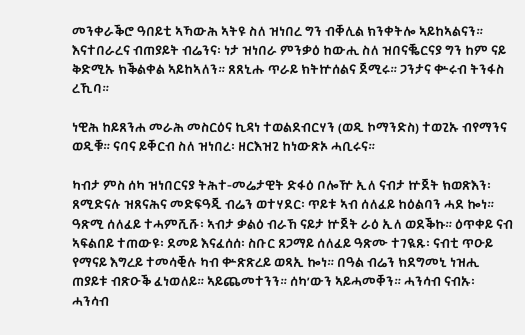መንቀራቕሮ ዓበይቲ ኣኻውሕ ኣትዩ ስለ ዝነበረ ግን ብቐሊል ክንቀትሎ ኣይከኣልናን። እናተበራረና ብጠያይት ብሬንና፡ ነታ ዝነበራ ምንቃዕ ከውሒ ስለ ዝበናቘርናያ ግን ከም ናይ ቅድሚኡ ክቕልቀል ኣይከኣለን። ጸጸኒሑ ጥራይ ክትኵሰልና ጀሚሩ። ጋንታና ቍሩብ ትንፋስ ረኺባ።

ነዊሕ ከይጸንሐ መራሕ መስርዕና ኪዳነ ተወልደብርሃን (ወዲ ኮማንድስ) ተወጊኡ ብየማንና ወዲቑ። ናባና ይቐርብ ስለ ዝነበረ፡ ዘርእዝጊ ከነውጽኦ ሓቢሩና።

ካብታ ምስ ሰካ ዝነበርናያ ትሕተ-መሬታዊት ድፋዕ ቦሎዅ ኢለ ናብታ ኵጀት ክወጽእን፡ ጸሚድናሉ ዝጸናሕና መድፍዓጂ ብሬን ወተሃደር፡ ጥይቱ ኣብ ሰለፈይ ከዕልባን ሓደ ኰነ። ዓጽሚ ሰለፈይ ተሓምሺሹ፡ ኣብታ ቃልዕ ብራኸ ናይታ ኵጀት ራዕ ኢለ ወደቕኩ። ዕጥቀይ ናብ ኣፍልበይ ተጠውዩ፡ ደመይ እናፈሰሰ፡ ስቡር ጸጋማይ ሰለፈይ ዓጽሙ ተገዪጹ፡ ናብቲ ጥዑይ የማናይ እግረይ ተመሳቒሉ ካብ ቍጽጽረይ ወጻኢ ኰነ። በዓል ብሬን ክደግመኒ ነዝሒ ጠያይቱ ብጽዑቕ ፈነወለይ። ኣይጨመተንን። ሰካ’ውን ኣይሓመቐን። ሓንሳብ ናብኡ፡ ሓንሳብ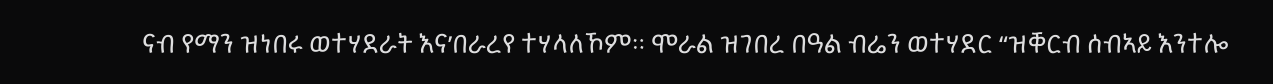ናብ የማን ዝነበሩ ወተሃደራት እና’በራረየ ተሃላለኾም። ሞራል ዝገበረ በዓል ብሬን ወተሃደር “ዝቐርብ ሰብኣይ እንተሎ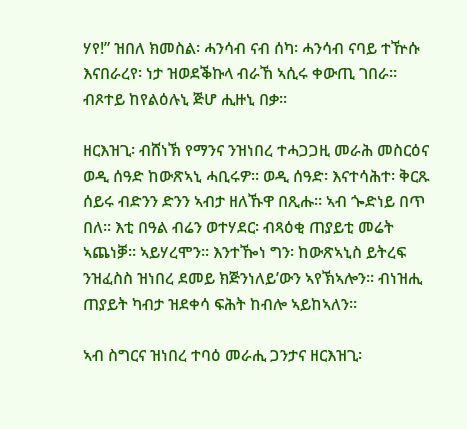ሃየ!” ዝበለ ክመስል፡ ሓንሳብ ናብ ሰካ፡ ሓንሳብ ናባይ ተዅሱ እናበራረየ፡ ነታ ዝወደቕኩላ ብራኸ ኣሲሩ ቀውጢ ገበራ። ብጾተይ ከየልዕሉኒ ጅሆ ሒዙኒ በቃ።

ዘርእዝጊ፡ ብሸነኽ የማንና ንዝነበረ ተሓጋጋዚ መራሕ መስርዕና ወዲ ሰዓድ ከውጽኣኒ ሓቢሩዎ። ወዲ ሰዓድ፡ እናተሳሕተ፡ ቅርጹ ሰይሩ ብድንን ድንን ኣብታ ዘለኹዋ በጺሑ። ኣብ ጐድነይ በጥ በለ። እቲ በዓል ብሬን ወተሃደር፡ ብጻዕቂ ጠያይቲ መሬት ኣጨነቓ። ኣይሃረሞን። እንተዀነ ግን፡ ከውጽኣኒስ ይትረፍ ንዝፈስስ ዝነበረ ደመይ ክጅንነለይ’ውን ኣየኽኣሎን። ብነዝሒ ጠያይት ካብታ ዝደቀሳ ፍሕት ከብሎ ኣይከኣለን።

ኣብ ስግርና ዝነበረ ተባዕ መራሒ ጋንታና ዘርእዝጊ፡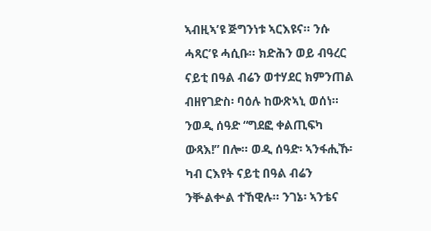ኣብዚኣ’ዩ ጅግንነቱ ኣርእዩና። ንሱ ሓጻር’ዩ ሓሲቡ። ክድሕን ወይ ብዓረር ናይቲ በዓል ብሬን ወተሃደር ክምንጠል ብዘየገድስ፡ ባዕሉ ከውጽኣኒ ወሰነ። ንወዲ ሰዓድ “ግደፎ ቀልጢፍካ ውጻእ!” በሎ። ወዲ ሰዓድ፡ ኣንፋሒኹ፡ ካብ ርእየት ናይቲ በዓል ብሬን ንቝልቍል ተኸዊሉ። ንገኔ፡ ኣንቴና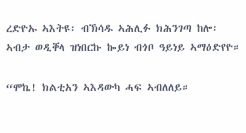ረድዮኡ ኣእትዩ፡ ብኽሳዱ ኣሕሊፉ ክሕንገጣ ከሎ፡ ኣብታ ወዲቐላ ዝነበርኩ ኰይነ ብጎቦ ዓይነይ ኣማዕድየዮ።

“ሞኬ! ክልቲአን ኣእዳውካ ሓፍ ኣብለለይ።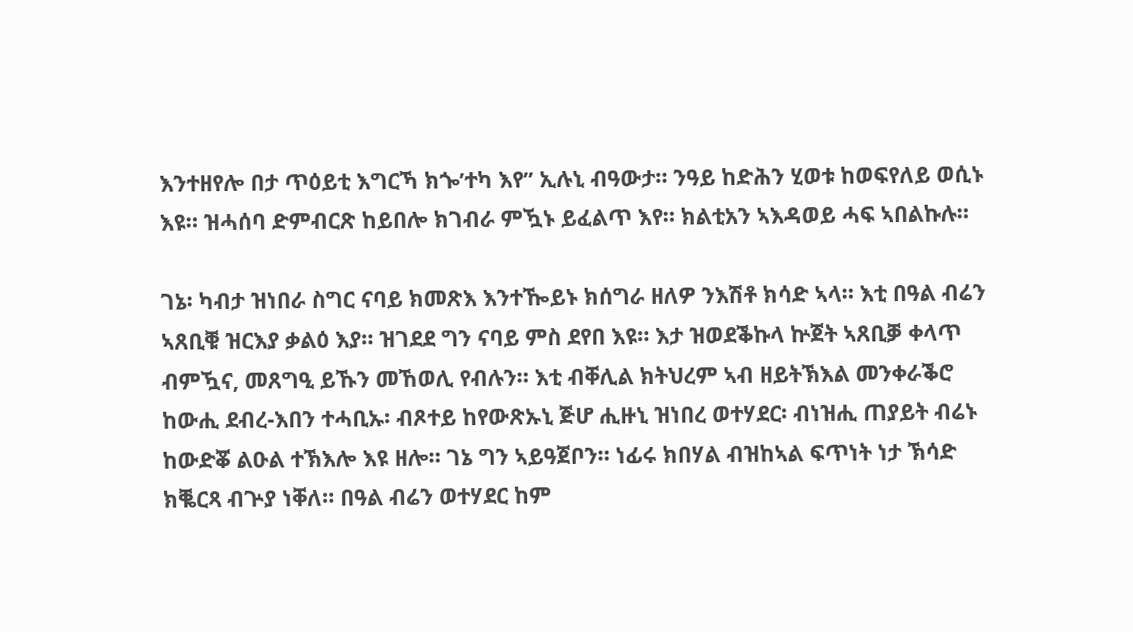እንተዘየሎ በታ ጥዕይቲ እግርኻ ክጐ’ተካ እየ” ኢሉኒ ብዓውታ። ንዓይ ከድሕን ሂወቱ ከወፍየለይ ወሲኑ እዩ። ዝሓሰባ ድምብርጽ ከይበሎ ክገብራ ምዃኑ ይፈልጥ እየ። ክልቲአን ኣእዳወይ ሓፍ ኣበልኩሉ።

ገኔ፡ ካብታ ዝነበራ ስግር ናባይ ክመጽእ እንተዀይኑ ክሰግራ ዘለዎ ንእሽቶ ክሳድ ኣላ። እቲ በዓል ብሬን ኣጸቢቑ ዝርእያ ቃልዕ እያ። ዝገደደ ግን ናባይ ምስ ደየበ እዩ። እታ ዝወደቕኩላ ኵጀት ኣጸቢቓ ቀላጥ ብምዃና, መጸግዒ ይኹን መኸወሊ የብሉን። እቲ ብቐሊል ክትህረም ኣብ ዘይትኽእል መንቀራቕሮ ከውሒ ደብረ-እበን ተሓቢኡ፡ ብጾተይ ከየውጽኡኒ ጅሆ ሒዙኒ ዝነበረ ወተሃደር፡ ብነዝሒ ጠያይት ብሬኑ ከውድቖ ልዑል ተኽእሎ እዩ ዘሎ። ገኔ ግን ኣይዓጀቦን። ነፊሩ ክበሃል ብዝከኣል ፍጥነት ነታ ኽሳድ ክቘርጻ ብጕያ ነቐለ። በዓል ብሬን ወተሃደር ከም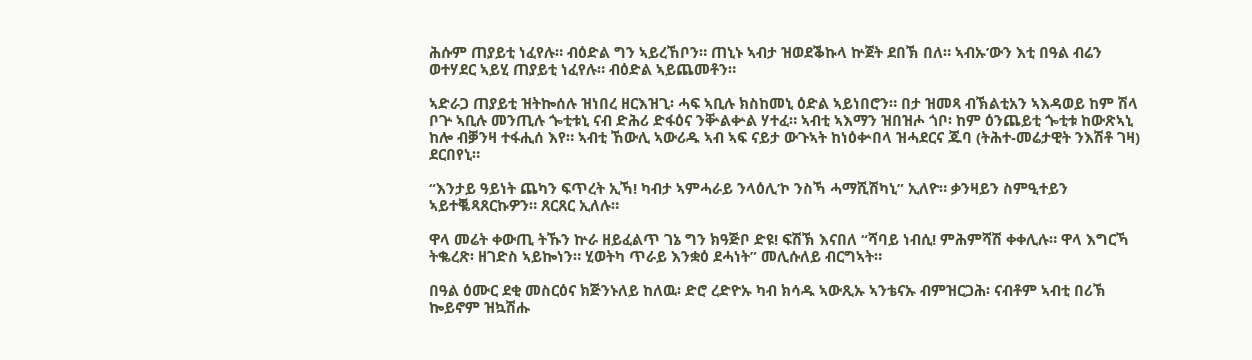ሕሱም ጠያይቲ ነፈየሉ። ብዕድል ግን ኣይረኸቦን። ጠኒኑ ኣብታ ዝወደቕኩላ ኵጀት ደበኽ በለ። ኣብኡ’ውን እቲ በዓል ብሬን ወተሃደር ኣይሂ ጠያይቲ ነፈየሉ። ብዕድል ኣይጨመቶን።

ኣድራጋ ጠያይቲ ዝትኰሰሉ ዝነበረ ዘርእዝጊ፡ ሓፍ ኣቢሉ ክስከመኒ ዕድል ኣይነበሮን። በታ ዝመጻ ብኽልቲአን ኣእዳወይ ከም ሽላ ቦጕ ኣቢሉ መንጢሉ ጐቲቱኒ ናብ ድሕሪ ድፋዕና ንቝልቍል ሃተፈ። ኣብቲ ኣእማን ዝበዝሖ ጎቦ፡ ከም ዕንጨይቲ ጐቲቱ ከውጽኣኒ ከሎ ብቓንዛ ተፋሒሰ እየ። ኣብቲ ኸውሊ ኣውሪዱ ኣብ ኣፍ ናይታ ውጉኣት ከነዕቍበላ ዝሓደርና ጁባ (ትሕተ-መሬታዊት ንእሽቶ ገዛ) ደርበየኒ።

“እንታይ ዓይነት ጨካን ፍጥረት ኢኻ! ካብታ ኣምሓራይ ንላዕሊ’ኮ ንስኻ ሓማሺሽካኒ” ኢለዮ። ቃንዛይን ስምዒተይን ኣይተቘጻጸርኩዎን። ጸርጸር ኢለሉ።

ዋላ መሬት ቀውጢ ትኹን ኵራ ዘይፈልጥ ገኔ ግን ክዓጅቦ ድዩ! ፍሽኽ እናበለ “ሻባይ ነብሲ! ምሕምሻሽ ቀቀሊሉ። ዋላ እግርኻ ትቈረጽ፡ ዘገድስ ኣይኰነን። ሂወትካ ጥራይ እንቋዕ ደሓነት” መሊሱለይ ብርግኣት።

በዓል ዕሙር ደቂ መስርዕና ክጅንኑለይ ከለዉ፡ ድሮ ረድዮኡ ካብ ክሳዱ ኣውጺኡ ኣንቴናኡ ብምዝርጋሕ፡ ናብቶም ኣብቲ በሪኽ ኰይኖም ዝኳሽሑ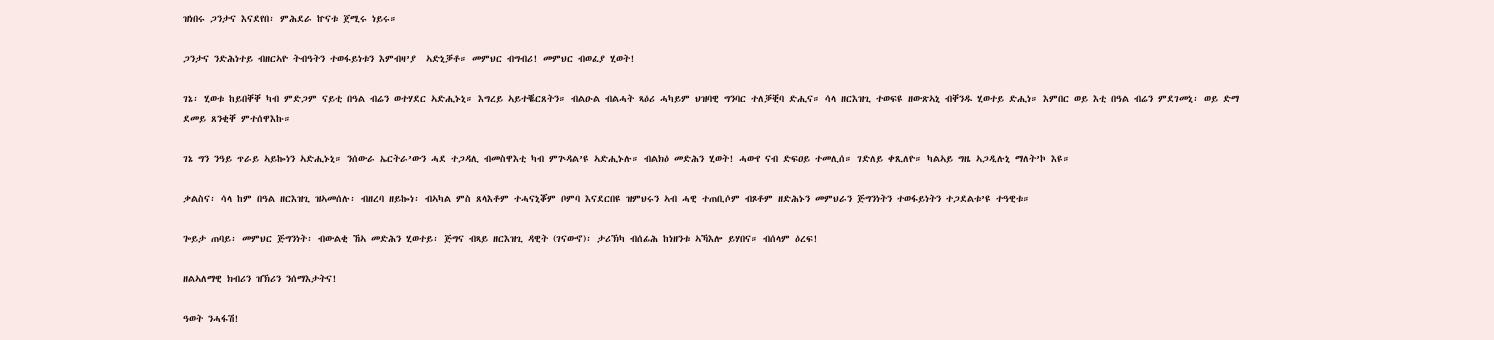ዝነበሩ ጋንታና እናደየበ፡ ምሕደራ ኵናቱ ጀሚሩ ነይሩ።

ጋንታና ንድሕነተይ ብዘርኣዮ ትብዓትን ተወፋይነቱን እምብዛ’ያ  ኣድኒቓቶ። መምህር ብግብሪ! መምህር ብወፈያ ሂወት!

ገኔ፡ ሂወቱ ከይበቐቐ ካብ ምድጋም ናይቲ በዓል ብሬን ወተሃደር ኣድሒኑኒ። እግረይ ኣይተቘርጸትን። ብልዑል ብልሓት ጻዕሪ ሓካይም ህዝባዊ ግንባር ተለቓቒባ ድሒና። ሳላ ዘርእዝጊ ተወፍዩ ዘውጽኣኒ ብቐንዱ ሂወተይ ድሒነ። እምበር ወይ እቲ በዓል ብሬን ምደገመኒ፡ ወይ ድማ ደመይ ጸንቂቐ ምተሰዋእኩ።

ገኔ ግን ንዓይ ጥራይ ኣይኰነን ኣድሒኑኒ። ንሰውራ ኤርትራ’ውን ሓደ ተጋዳሊ ብመስዋእቲ ካብ ምጕዳል’ዩ ኣድሒኑሉ። ብልክዕ መድሕን ሂወት! ሓውየ ናብ ድፍዐይ ተመሊሰ። ገድለይ ቀጺለዮ። ካልኣይ ግዜ ኣጋዲሉኒ ማለት’ኮ እዩ።

ቃልስና፡ ሳላ ከም በዓል ዘርእዝጊ ዝኣመሰሉ፡ ብዘረባ ዘይኰነ፡ ብኣካል ምስ ጸላእቶም ተሓናኒቖም ቦምባ እናደርበዩ ዝምህሩን ኣብ ሓዊ ተጠቢሶም ብጾቶም ዘድሕኑን መምህራን ጅግንነትን ተወፋይነትን ተጋደልቱ’ዩ ተዓዊቱ።

ጐይታ ጠባይ፡ መምህር ጅግንነት፡ ብውልቂ ኸኣ መድሕን ሂወተይ፡ ጅግና ብጻይ ዘርእዝጊ ዳዊት (ገናውኖ)፡ ታሪኽካ ብሰፊሕ ከነዘንቱ ኣኻእሎ ይሃበና። ብሰላም ዕረፍ!

ዘልኣለማዊ ክብሪን ዝኽሪን ንሰማእታትና!

ዓወት ንሓፋሽ!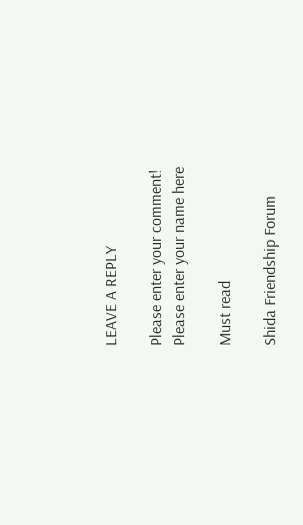LEAVE A REPLY

Please enter your comment!
Please enter your name here

Must read

Shida Friendship Forum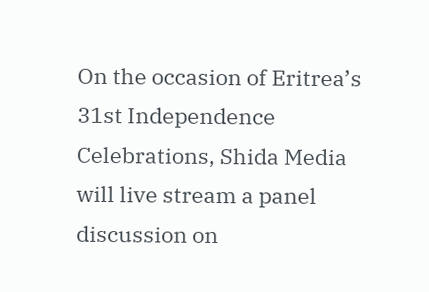On the occasion of Eritrea’s 31st Independence Celebrations, Shida Media will live stream a panel discussion on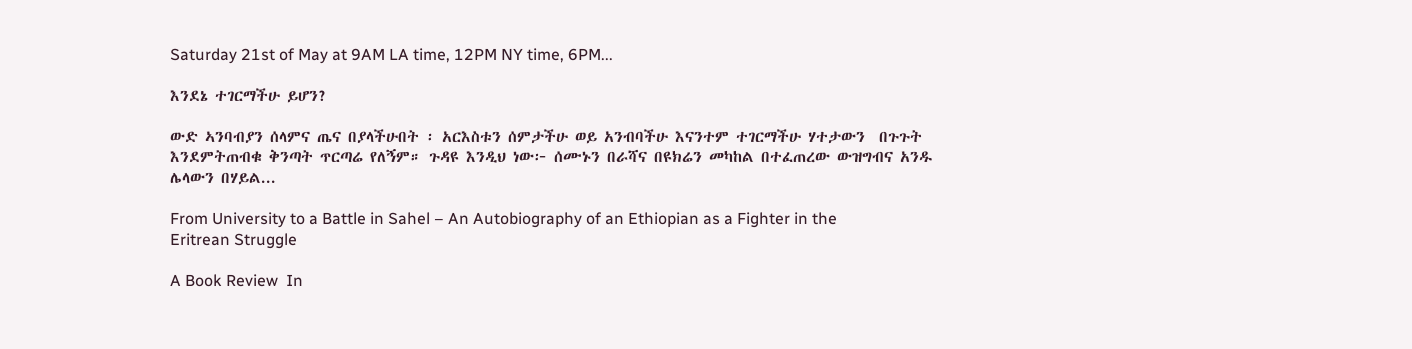Saturday 21st of May at 9AM LA time, 12PM NY time, 6PM...

እንደኔ ተገርማችሁ ይሆን?

ውድ ኣንባብያን ሰላምና ጤና በያላችሁበት ፡ አርእስቱን ሰምታችሁ ወይ አንብባችሁ እናንተም ተገርማችሁ ሃተታውን  በጉጉት እንደምትጠብቁ ቅንጣት ጥርጣሬ የለኝም። ጉዳዩ እንዲህ ነው፦ ሰሙኑን በራሻና በዩክሬን መካከል በተፈጠረው ውዝግብና አንዱ ሌላውን በሃይል...

From University to a Battle in Sahel – An Autobiography of an Ethiopian as a Fighter in the Eritrean Struggle

A Book Review  In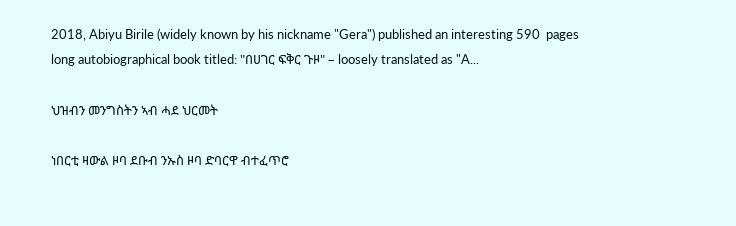2018, Abiyu Birile (widely known by his nickname "Gera") published an interesting 590  pages long autobiographical book titled: "በሀገር ፍቅር ጉዞ" – loosely translated as "A...

ህዝብን መንግስትን ኣብ ሓደ ህርመት

ነበርቲ ዛውል ዞባ ደቡብ ንኡስ ዞባ ድባርዋ ብተፈጥሮ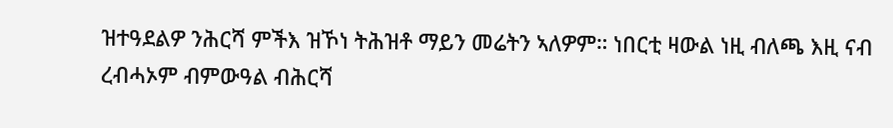ዝተዓደልዎ ንሕርሻ ምችእ ዝኾነ ትሕዝቶ ማይን መሬትን ኣለዎም። ነበርቲ ዛውል ነዚ ብለጫ እዚ ናብ ረብሓኦም ብምውዓል ብሕርሻ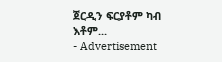ጀርዲን ፍርያቶም ካብ እቶም...
- Advertisement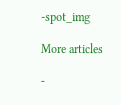-spot_img

More articles

-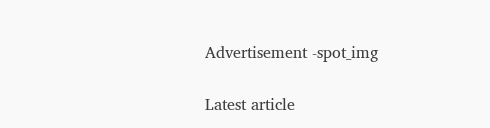Advertisement -spot_img

Latest article